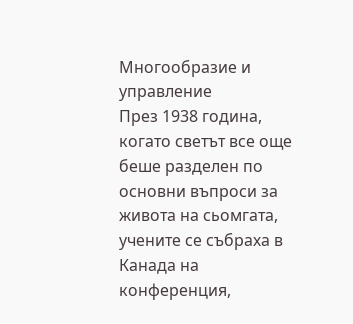Многообразие и управление
През 1938 година, когато светът все още беше разделен по основни въпроси за живота на сьомгата, учените се събраха в Канада на конференция,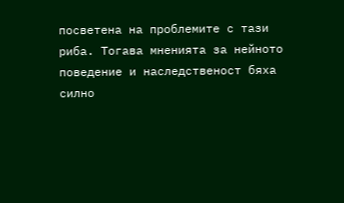посветена на проблемите с тази риба. Тогава мненията за нейното поведение и наследственост бяха силно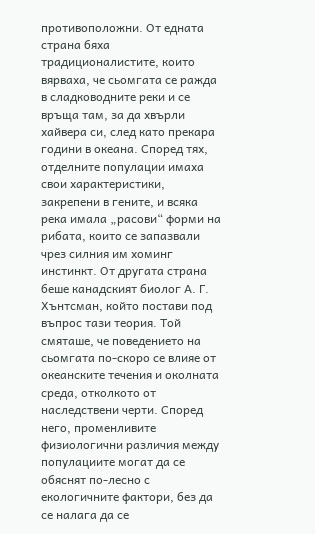противоположни. От едната страна бяха традиционалистите, които вярваха, че сьомгата се ражда в сладководните реки и се връща там, за да хвърли хайвера си, след като прекара години в океана. Според тях, отделните популации имаха свои характеристики, закрепени в гените, и всяка река имала „расови“ форми на рибата, които се запазвали чрез силния им хоминг инстинкт. От другата страна беше канадският биолог А. Г. Хънтсман, който постави под въпрос тази теория. Той смяташе, че поведението на сьомгата по-скоро се влияе от океанските течения и околната среда, отколкото от наследствени черти. Според него, променливите физиологични различия между популациите могат да се обяснят по-лесно с екологичните фактори, без да се налага да се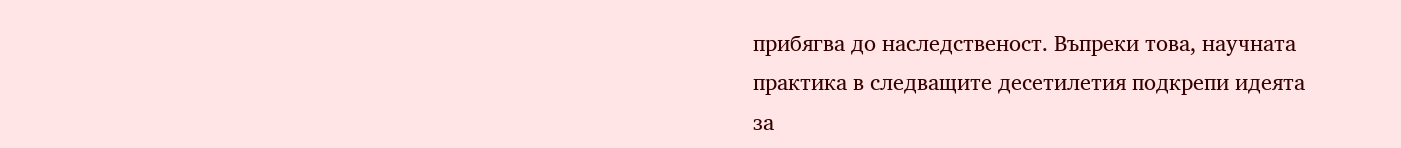прибягва до наследственост. Въпреки това, научната практика в следващите десетилетия подкрепи идеята за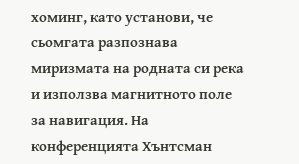хоминг, като установи, че сьомгата разпознава миризмата на родната си река и използва магнитното поле за навигация. На конференцията Хънтсман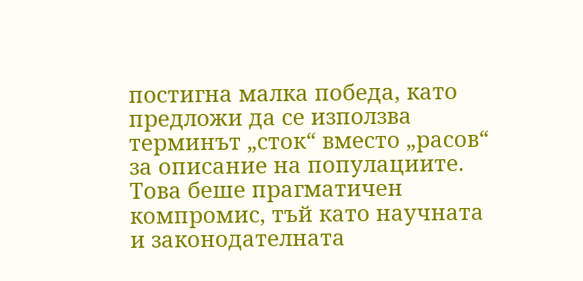постигна малка победа, като предложи да се използва терминът „сток“ вместо „расов“ за описание на популациите. Това беше прагматичен компромис, тъй като научната и законодателната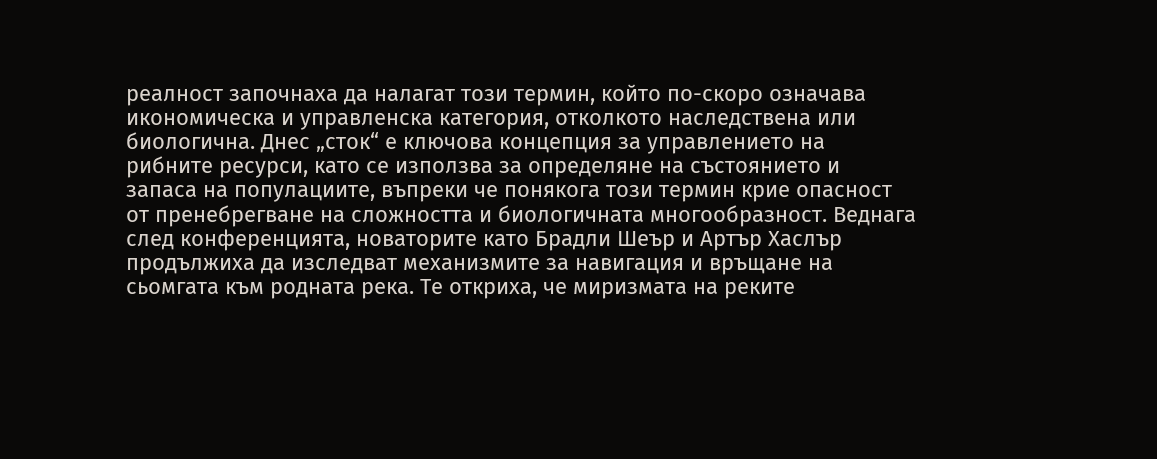реалност започнаха да налагат този термин, който по-скоро означава икономическа и управленска категория, отколкото наследствена или биологична. Днес „сток“ е ключова концепция за управлението на рибните ресурси, като се използва за определяне на състоянието и запаса на популациите, въпреки че понякога този термин крие опасност от пренебрегване на сложността и биологичната многообразност. Веднага след конференцията, новаторите като Брадли Шеър и Артър Хаслър продължиха да изследват механизмите за навигация и връщане на сьомгата към родната река. Те откриха, че миризмата на реките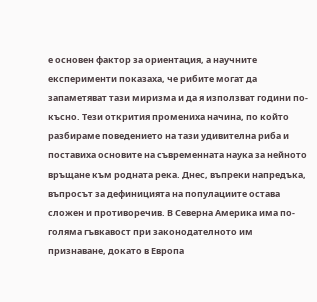е основен фактор за ориентация, а научните експерименти показаха, че рибите могат да запаметяват тази миризма и да я използват години по-късно. Тези открития промениха начина, по който разбираме поведението на тази удивителна риба и поставиха основите на съвременната наука за нейното връщане към родната река. Днес, въпреки напредъка, въпросът за дефиницията на популациите остава сложен и противоречив. В Северна Америка има по-голяма гъвкавост при законодателното им признаване, докато в Европа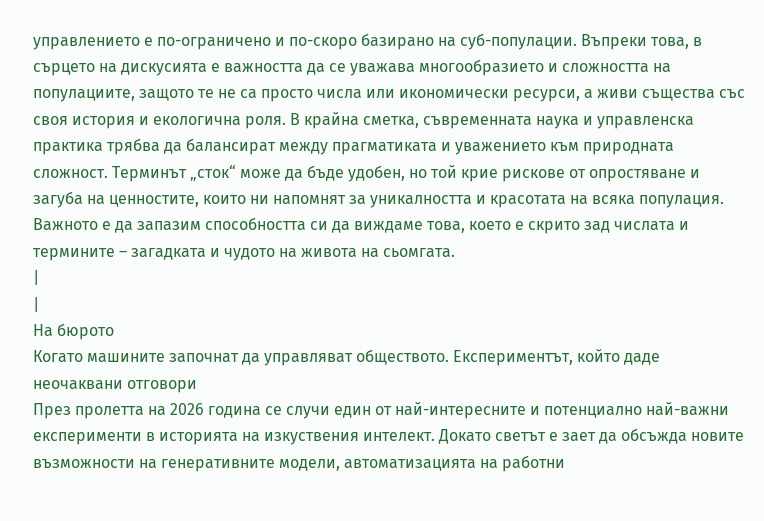управлението е по-ограничено и по-скоро базирано на суб-популации. Въпреки това, в сърцето на дискусията е важността да се уважава многообразието и сложността на популациите, защото те не са просто числа или икономически ресурси, а живи същества със своя история и екологична роля. В крайна сметка, съвременната наука и управленска практика трябва да балансират между прагматиката и уважението към природната сложност. Терминът „сток“ може да бъде удобен, но той крие рискове от опростяване и загуба на ценностите, които ни напомнят за уникалността и красотата на всяка популация. Важното е да запазим способността си да виждаме това, което е скрито зад числата и термините – загадката и чудото на живота на сьомгата.
|
|
На бюрото
Когато машините започнат да управляват обществото. Експериментът, който даде неочаквани отговори
През пролетта на 2026 година се случи един от най-интересните и потенциално най-важни експерименти в историята на изкуствения интелект. Докато светът е зает да обсъжда новите възможности на генеративните модели, автоматизацията на работни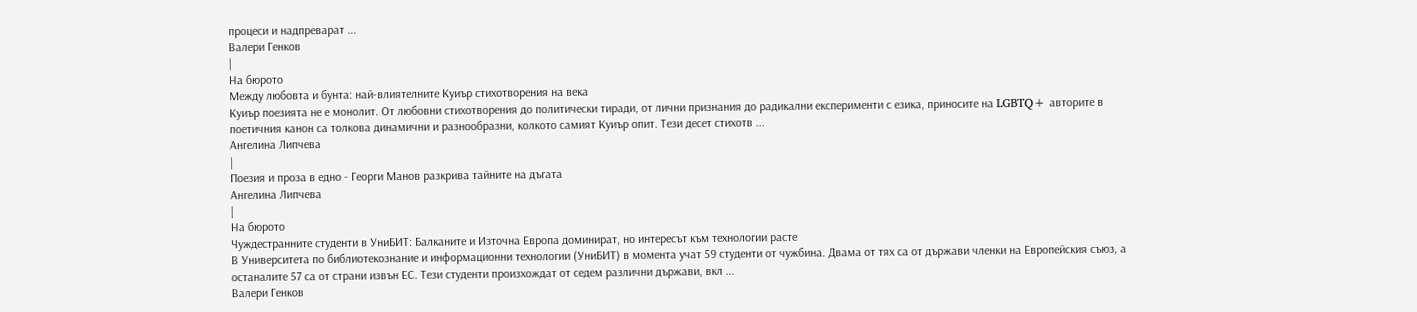процеси и надпреварат ...
Валери Генков
|
На бюрото
Между любовта и бунта: най-влиятелните Куиър стихотворения на века
Куиър поезията не е монолит. От любовни стихотворения до политически тиради, от лични признания до радикални експерименти с езика, приносите на LGBTQ+ авторите в поетичния канон са толкова динамични и разнообразни, колкото самият Куиър опит. Тези десет стихотв ...
Ангелина Липчева
|
Поезия и проза в едно - Георги Манов разкрива тайните на дъгата
Ангелина Липчева
|
На бюрото
Чуждестранните студенти в УниБИТ: Балканите и Източна Европа доминират, но интересът към технологии расте
В Университета по библиотекознание и информационни технологии (УниБИТ) в момента учат 59 студенти от чужбина. Двама от тях са от държави членки на Европейския съюз, а останалите 57 са от страни извън ЕС. Тези студенти произхождат от седем различни държави, вкл ...
Валери Генков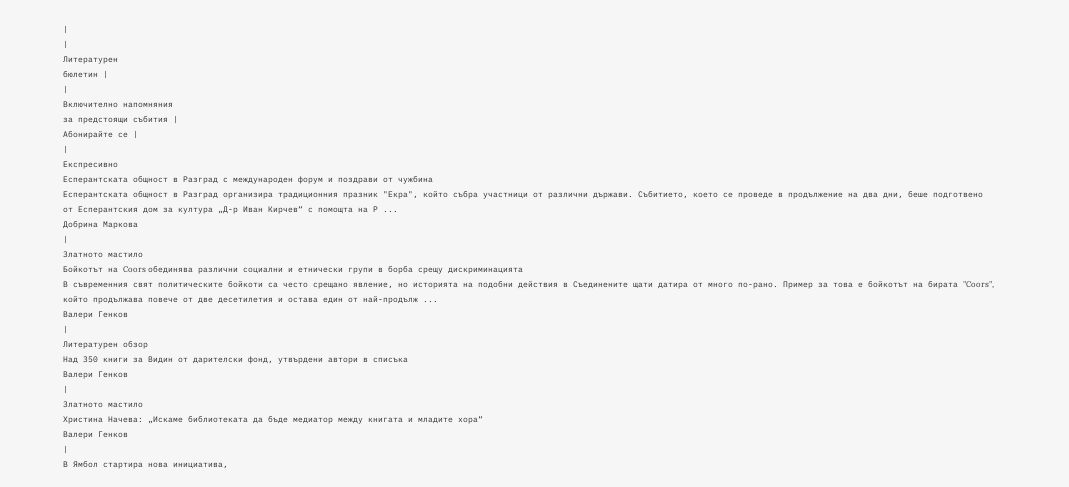|
|
Литературен
бюлетин |
|
Включително напомняния
за предстоящи събития |
Абонирайте се |
|
Експресивно
Есперантската общност в Разград с международен форум и поздрави от чужбина
Есперантската общност в Разград организира традиционния празник "Екра", който събра участници от различни държави. Събитието, което се проведе в продължение на два дни, беше подготвено от Есперантския дом за култура „Д-р Иван Кирчев“ с помощта на Р ...
Добрина Маркова
|
Златното мастило
Бойкотът на Coors обединява различни социални и етнически групи в борба срещу дискриминацията
В съвременния свят политическите бойкоти са често срещано явление, но историята на подобни действия в Съединените щати датира от много по-рано. Пример за това е бойкотът на бирата "Coors", който продължава повече от две десетилетия и остава един от най-продълж ...
Валери Генков
|
Литературен обзор
Над 350 книги за Видин от дарителски фонд, утвърдени автори в списъка
Валери Генков
|
Златното мастило
Христина Начева: „Искаме библиотеката да бъде медиатор между книгата и младите хора“
Валери Генков
|
В Ямбол стартира нова инициатива,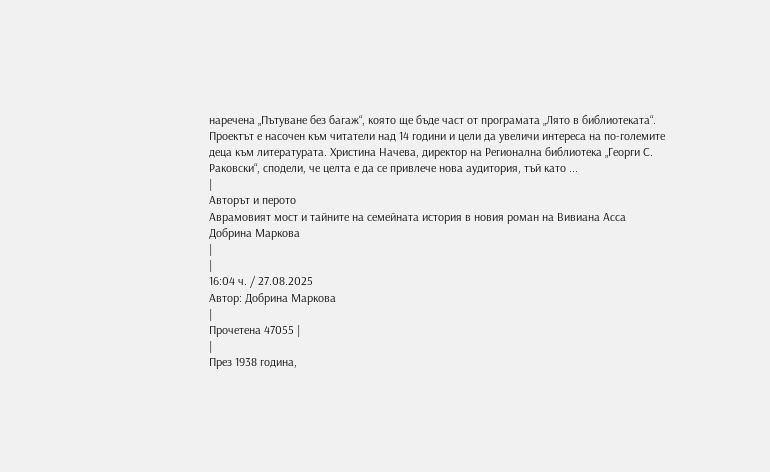наречена „Пътуване без багаж“, която ще бъде част от програмата „Лято в библиотеката“. Проектът е насочен към читатели над 14 години и цели да увеличи интереса на по-големите деца към литературата. Христина Начева, директор на Регионална библиотека „Георги С. Раковски“, сподели, че целта е да се привлече нова аудитория, тъй като ...
|
Авторът и перото
Аврамовият мост и тайните на семейната история в новия роман на Вивиана Асса
Добрина Маркова
|
|
16:04 ч. / 27.08.2025
Автор: Добрина Маркова
|
Прочетена 47055 |
|
През 1938 година,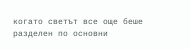когато светът все още беше разделен по основни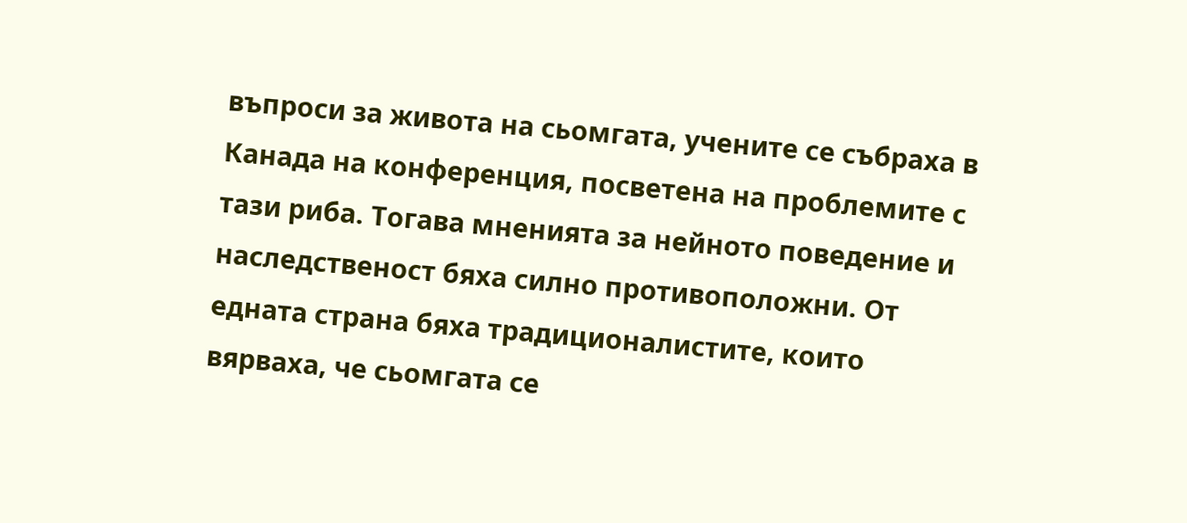въпроси за живота на сьомгата, учените се събраха в Канада на конференция, посветена на проблемите с тази риба. Тогава мненията за нейното поведение и наследственост бяха силно противоположни. От едната страна бяха традиционалистите, които вярваха, че сьомгата се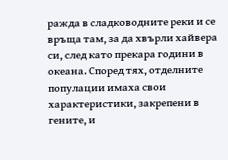ражда в сладководните реки и се връща там, за да хвърли хайвера си, след като прекара години в океана. Според тях, отделните популации имаха свои характеристики, закрепени в гените, и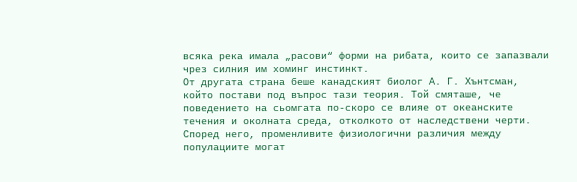всяка река имала „расови“ форми на рибата, които се запазвали чрез силния им хоминг инстинкт.
От другата страна беше канадският биолог А. Г. Хънтсман, който постави под въпрос тази теория. Той смяташе, че поведението на сьомгата по-скоро се влияе от океанските течения и околната среда, отколкото от наследствени черти. Според него, променливите физиологични различия между популациите могат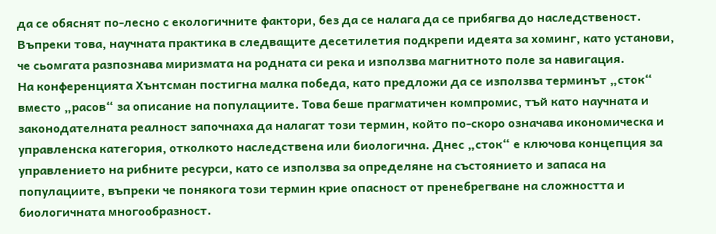да се обяснят по-лесно с екологичните фактори, без да се налага да се прибягва до наследственост. Въпреки това, научната практика в следващите десетилетия подкрепи идеята за хоминг, като установи, че сьомгата разпознава миризмата на родната си река и използва магнитното поле за навигация.
На конференцията Хънтсман постигна малка победа, като предложи да се използва терминът „сток“ вместо „расов“ за описание на популациите. Това беше прагматичен компромис, тъй като научната и законодателната реалност започнаха да налагат този термин, който по-скоро означава икономическа и управленска категория, отколкото наследствена или биологична. Днес „сток“ е ключова концепция за управлението на рибните ресурси, като се използва за определяне на състоянието и запаса на популациите, въпреки че понякога този термин крие опасност от пренебрегване на сложността и биологичната многообразност.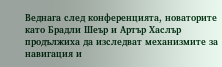Веднага след конференцията, новаторите като Брадли Шеър и Артър Хаслър продължиха да изследват механизмите за навигация и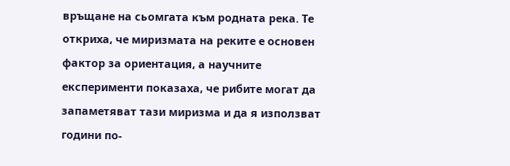връщане на сьомгата към родната река. Те откриха, че миризмата на реките е основен фактор за ориентация, а научните експерименти показаха, че рибите могат да запаметяват тази миризма и да я използват години по-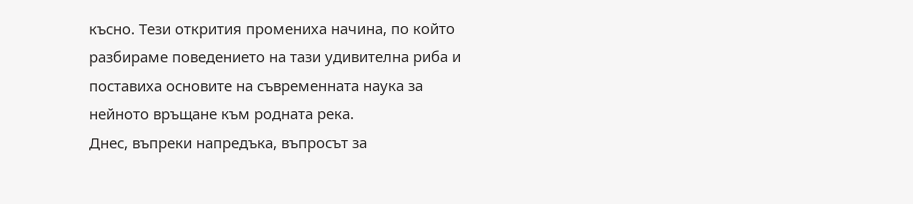късно. Тези открития промениха начина, по който разбираме поведението на тази удивителна риба и поставиха основите на съвременната наука за нейното връщане към родната река.
Днес, въпреки напредъка, въпросът за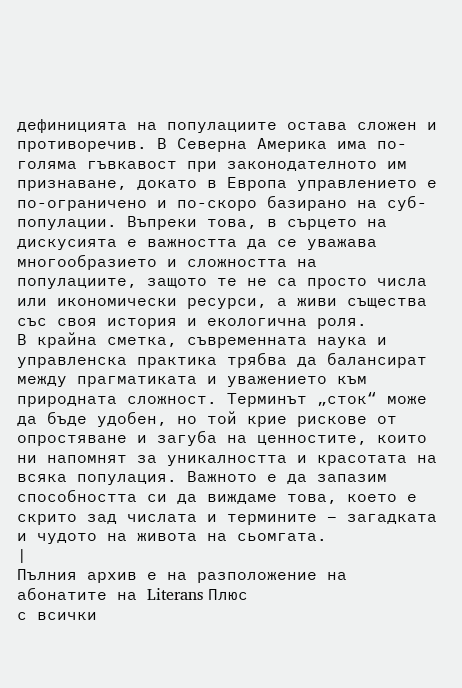дефиницията на популациите остава сложен и противоречив. В Северна Америка има по-голяма гъвкавост при законодателното им признаване, докато в Европа управлението е по-ограничено и по-скоро базирано на суб-популации. Въпреки това, в сърцето на дискусията е важността да се уважава многообразието и сложността на популациите, защото те не са просто числа или икономически ресурси, а живи същества със своя история и екологична роля.
В крайна сметка, съвременната наука и управленска практика трябва да балансират между прагматиката и уважението към природната сложност. Терминът „сток“ може да бъде удобен, но той крие рискове от опростяване и загуба на ценностите, които ни напомнят за уникалността и красотата на всяка популация. Важното е да запазим способността си да виждаме това, което е скрито зад числата и термините – загадката и чудото на живота на сьомгата.
|
Пълния архив е на разположение на абонатите на Literans Плюс
с всички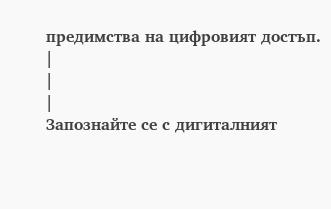предимства на цифровият достъп.
|
|
|
Запознайте се с дигиталният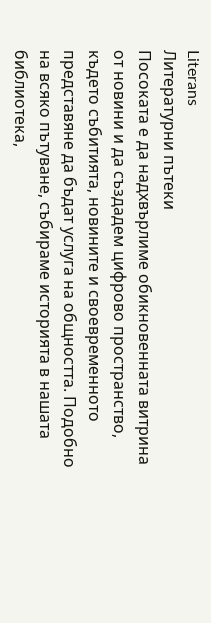Literans
Литературни пътеки
Посоката е да надхвърлиме обикновенната витрина от новини и да създадем цифрово пространство, където събитията, новините и своевременното представяне да бъдат услуга на общността. Подобно на всяко пътуване, събираме историята в нашата библиотека,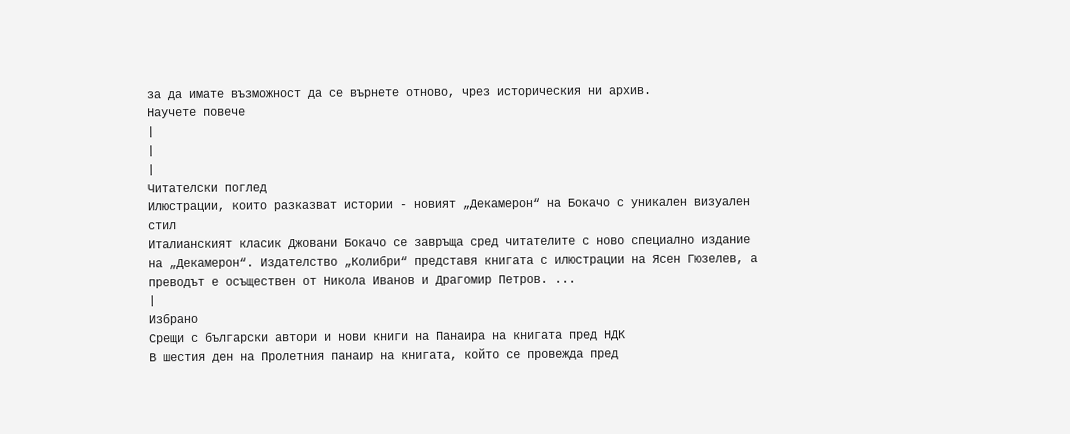за да имате възможност да се върнете отново, чрез историческия ни архив.
Научете повече
|
|
|
Читателски поглед
Илюстрации, които разказват истории - новият „Декамерон“ на Бокачо с уникален визуален стил
Италианският класик Джовани Бокачо се завръща сред читателите с ново специално издание на „Декамерон“. Издателство „Колибри“ представя книгата с илюстрации на Ясен Гюзелев, а преводът е осъществен от Никола Иванов и Драгомир Петров. ...
|
Избрано
Срещи с български автори и нови книги на Панаира на книгата пред НДК
В шестия ден на Пролетния панаир на книгата, който се провежда пред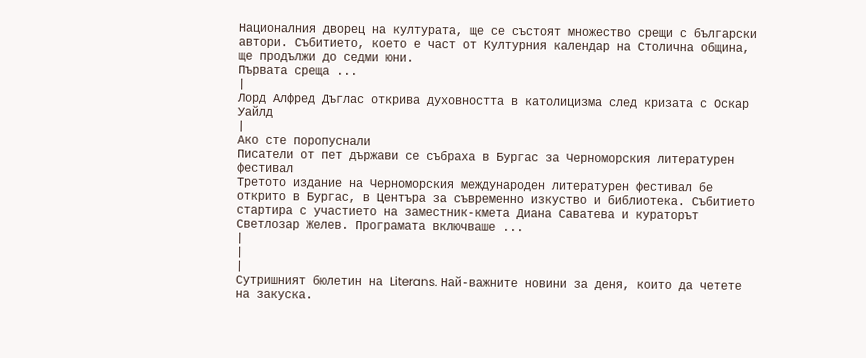Националния дворец на културата, ще се състоят множество срещи с български автори. Събитието, което е част от Културния календар на Столична община, ще продължи до седми юни.
Първата среща ...
|
Лорд Алфред Дъглас открива духовността в католицизма след кризата с Оскар Уайлд
|
Ако сте поропуснали
Писатели от пет държави се събраха в Бургас за Черноморския литературен фестивал
Третото издание на Черноморския международен литературен фестивал бе открито в Бургас, в Центъра за съвременно изкуство и библиотека. Събитието стартира с участието на заместник-кмета Диана Саватева и кураторът Светлозар Желев. Програмата включваше ...
|
|
|
Сутришният бюлетин на Literans. Най-важните новини за деня, които да четете на закуска.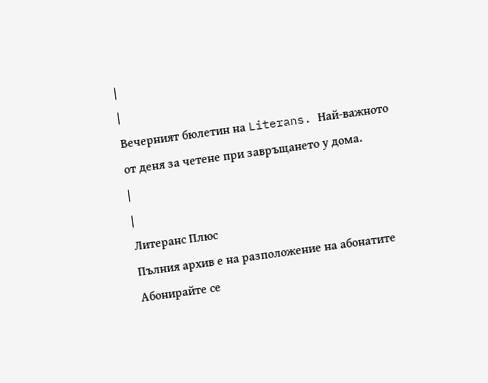|
|
Вечерният бюлетин на Literans. Най-важното от деня за четене при завръщането у дома.
|
|
Литеранс Плюс
Пълния архив е на разположение на абонатите
Абонирайте се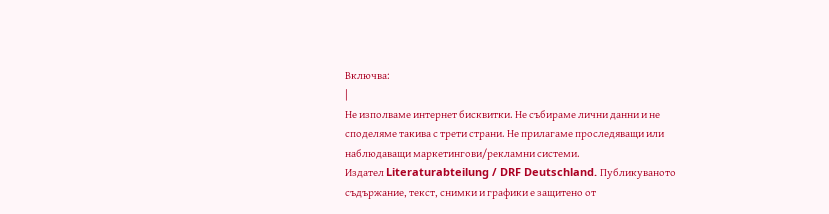Включва:
|
Не изполваме интернет бисквитки. Не събираме лични данни и не споделяме такива с трети страни. Не прилагаме проследяващи или наблюдаващи маркетингови/рекламни системи.
Издател Literaturabteilung / DRF Deutschland. Публикуваното съдържание, текст, снимки и графики е защитено от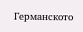Германското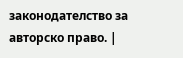законодателство за авторско право. |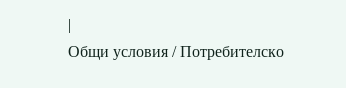|
Общи условия / Потребителско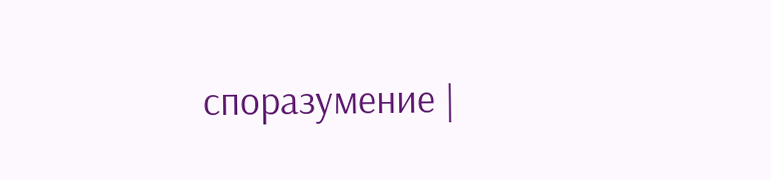споразумение |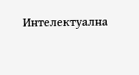Интелектуална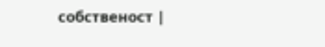собственост |